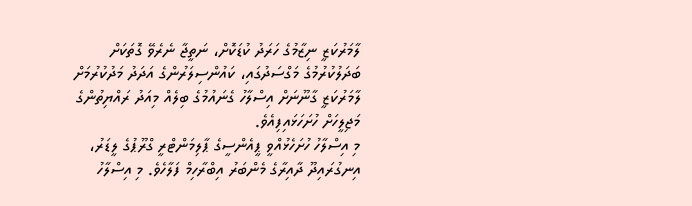ލާމަރުކަޒީ ނިޒާމުގެ ހަރަދު ކުޑަކޮށް، ނަތީޖާ ނެރެވޭ ގޮތަކަށް ބަދަލުކުރުމުގެ މަގްސަދުގައި، ކައުންސިލަރުންގެ އަދަދު މަދުކުރުމަށް ލާމަރުކަޒީ ގާނޫނަށް އިސްލާހު ގެނައުމުގެ ބިލެއް މިއަދު ރައްޔިތުންގެ މަޖިލީހަށް ހުށަހަޅައިފިއެވެ.
މި އިސްލާހު ހުށަހެޅުއްވީ ޕީއެންސީގެ ޕާލިމަންޓްރީ ގްރޫޕުގެ ލީޑަރު، އިނގުރައިދޫ ދާއިރާގެ މެންބަރު އިބްރާހިމް ފަލާހެވެ. މި އިސްލާހު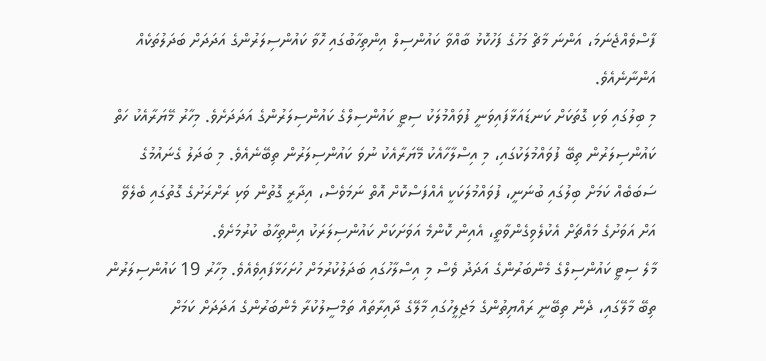ފާސްވެއްޖެނަމަ، އަންނަ މާޗް މަހުގެ ފަހުކޮޅު ބާއްވާ ކައުންސިލް އިންތިހާބުގައި ހޮވާ ކައުންސިލަރުންގެ އަދަދަށް ބަދަލުތަކެއް އަންނާނެއެވެ.
މި ބިލުގައި ވަކި ގޮތަކަށް ކަނޑައަޅާފައިވަނީ ފުވައްމުލަކު ސިޓީ ކައުންސިލްގެ ކައުންސިލަރުންގެ އަދަދަށެވެ. މިހާރު މޭޔަރާއެކު ހަތް ކައުންސިލަރުން ތިބޭ ފުވައްމުލަކުގައި، މި އިސްލާހާއެކު މޭޔަރާއެކު ނުވަ ކައުންސިލަރުން ތިބޭނެއެވެ. މި ބަދަލު ގެނައުމުގެ ސަބަބެއް ކަމަށް ބިލުގައި ބުނަނީ، ފުވައްމުލަކަކީ އެއްފަސްކޮށް އޮތް ނަމަވެސް، އިދާރީ ގޮތުން ވަކި ރަށްރަށުގެ ގޮތުގައި ބެލެވޭ އަށް އަވަށުގެ މައްޗަށް އެކުލެވިގެންވާތީ، އެއިން ކޮންމެ އަވަށަކަށް ކައުންސިލަރަކު އިންތިހާބު ކުރުމަށެވެ.
މާލެ ސިޓީ ކައުންސިލްގެ މެންބަރުންގެ އަދަދު ވެސް މި އިސްލާހުގައި ބަދަލުކުރުމަށް ހުށަހަޅާފައިވެއެވެ. މިހާރު 19 ކައުންސިލަރުން ތިބޭ މާލޭގައި، ދެން ތިބޭނީ ރައްޔިތުންގެ މަޖިލީހުގައި މާލޭގެ ދާއިރާތައް ތަމްސީލުކުރާ މެންބަރުންގެ އަދަދަށް ކަމަށް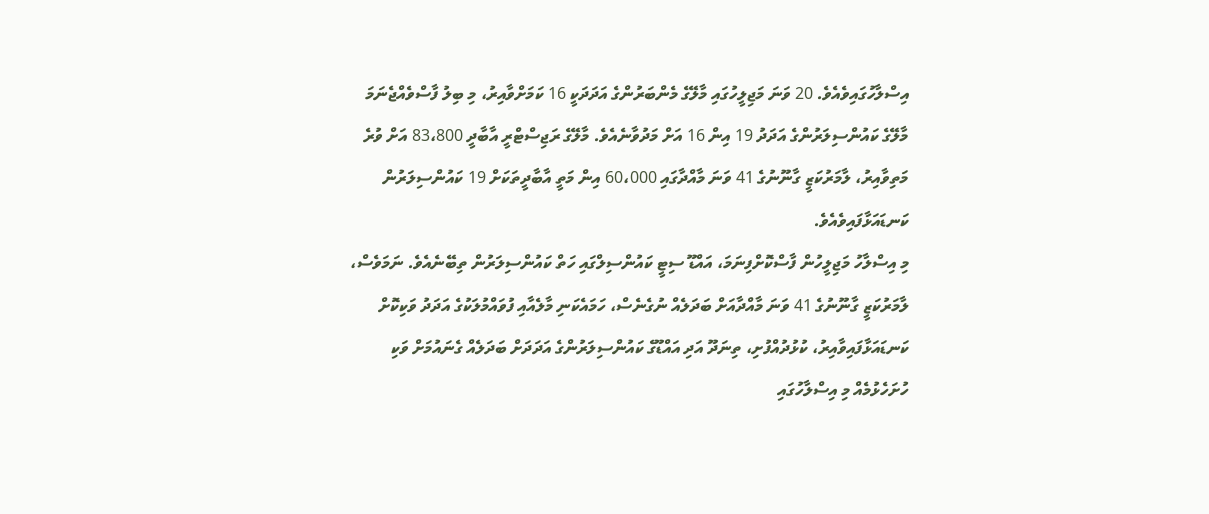އިސްލާހުގައިވެއެވެ. 20 ވަނަ މަޖިލީހުގައި މާލޭގެ މެންބަރުންގެ އަދަދަކީ 16 ކަމަށްވާއިރު، މި ބިލު ފާސްވެއްޖެނަމަ މާލޭގެ ކައުންސިލަރުންގެ އަދަދު 19 އިން 16 އަށް މަދުވާނެއެވެ. މާލޭގެ ރަޖިސްޓްރީ އާބާދީ 83،800 އަށް ވުރެ މަތިވާއިރު، ލާމަރުކަޒީ ގާނޫނުގެ 41 ވަނަ މާއްދާގައި 60،000 އިން މަތީ އާބާދީތަކަށް 19 ކައުންސިލަރުން ކަނޑައަޅާފައިވެއެވެ.
މި އިސްލާހު މަޖިލީހުން ފާސްކޮށްފިނަމަ، އައްޑޫ ސިޓީ ކައުންސިލްގައި ހަތް ކައުންސިލަރުން ތިބޭނެއެވެ. ނަމަވެސް، ލާމަރުކަޒީ ގާނޫނުގެ 41 ވަނަ މާއްދާއަށް ބަދަލެއް ނުގެނެސް، ހަމައެކަނި މާލެއާއި ފުވައްމުލަކުގެ އަދަދު ވަކިކޮށް ކަނޑައަޅާފައިވާއިރު، ކުޅުދުއްފުށި، ތިނަދޫ އަދި އައްޑޫގެ ކައުންސިލަރުންގެ އަދަދަށް ބަދަލެއް ގެނައުމަށް ވަކި ހުށަހެޅުމެއް މި އިސްލާހުގައި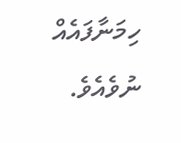ހިމަނާފައެއް ނުވެއެވެ.